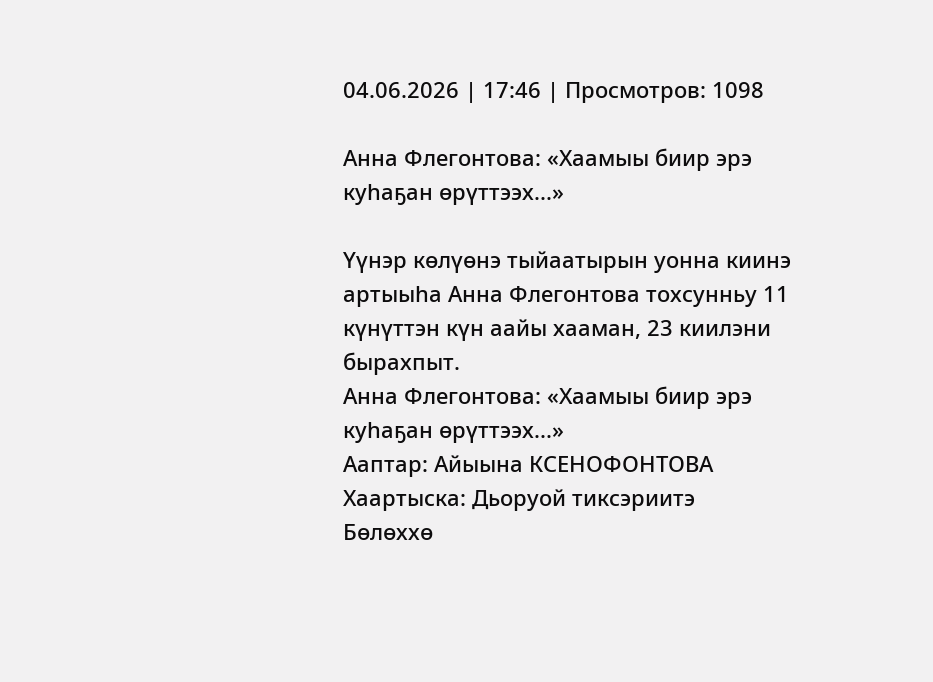04.06.2026 | 17:46 | Просмотров: 1098

Анна Флегонтова: «Хаамыы биир эрэ куһаҕан өрүттээх...»

Үүнэр көлүөнэ тыйаатырын уонна киинэ артыыһа Анна Флегонтова тохсунньу 11 күнүттэн күн аайы хааман, 23 киилэни бырахпыт.
Анна Флегонтова: «Хаамыы биир эрэ куһаҕан өрүттээх...»
Ааптар: Айыына КСЕНОФОНТОВА
Хаартыска: Дьоруой тиксэриитэ
Бөлөххө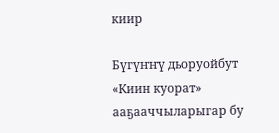киир

Бүгүҥҥү дьоруойбут «Киин куорат» ааҕааччыларыгар бу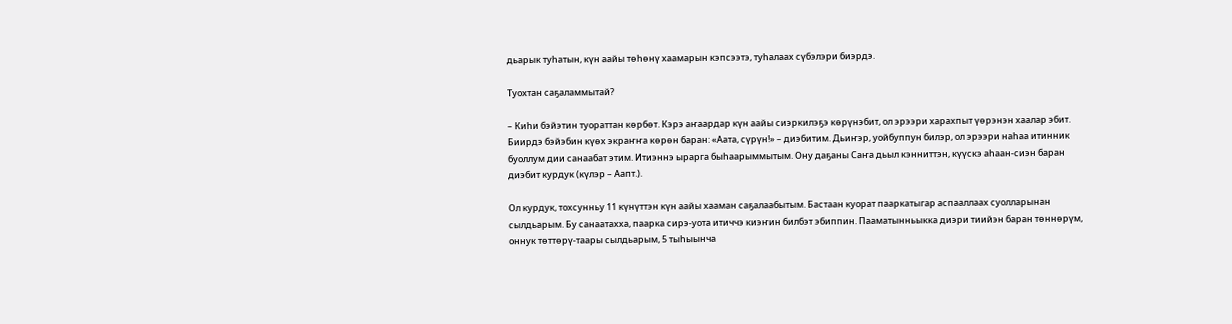дьарык туһатын, күн аайы төһөнү хаамарын кэпсээтэ, туһалаах сүбэлэри биэрдэ.

Туохтан саҕаламмытай?

– Киһи бэйэтин туораттан көрбөт. Кэрэ аҥаардар күн аайы сиэркилэҕэ көрүнэбит, ол эрээри харахпыт үөрэнэн хаалар эбит. Биирдэ бэйэбин күөх экраҥҥа көрөн баран: «Аата, сүрүн!» – диэбитим. Дьиҥэр, уойбуппун билэр, ол эрээри наһаа итинник буоллум дии санаабат этим. Итиэннэ ырарга быһаарыммытым. Ону даҕаны Саҥа дьыл кэнниттэн, күүскэ аһаан-сиэн баран диэбит курдук (күлэр – Аапт.).

Ол курдук, тохсунньу 11 күнүттэн күн аайы хааман саҕалаабытым. Бастаан куорат пааркатыгар аспааллаах суолларынан сылдьарым. Бу санаатахха, паарка сирэ-уота итиччэ киэҥин билбэт эбиппин. Пааматынньыкка диэри тиийэн баран төннөрүм, оннук төттөрү-таары сылдьарым, 5 тыһыынча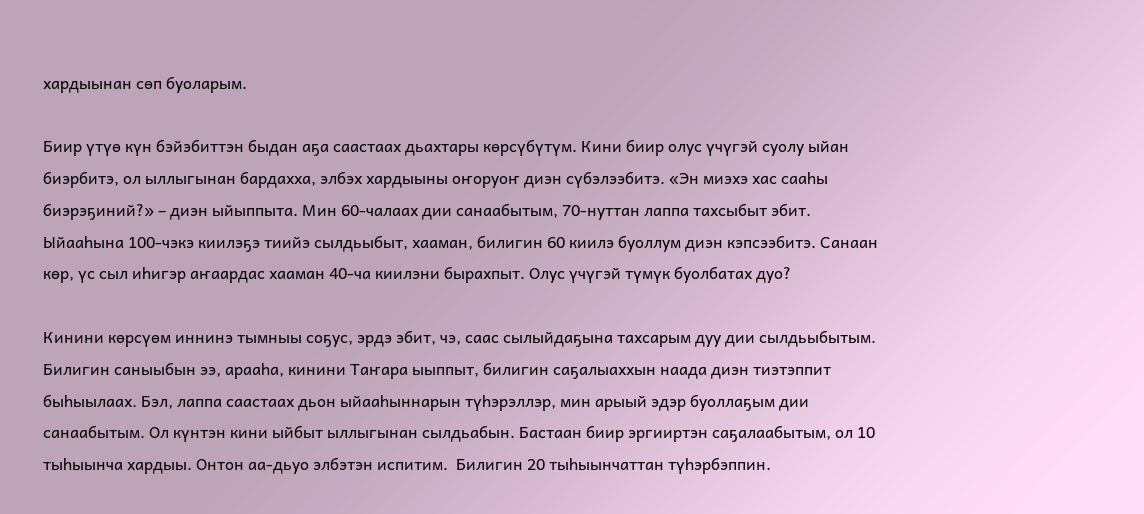хардыынан сөп буоларым.

Биир үтүө күн бэйэбиттэн быдан аҕа саастаах дьахтары көрсүбүтүм. Кини биир олус үчүгэй суолу ыйан биэрбитэ, ол ыллыгынан бардахха, элбэх хардыыны оҥоруоҥ диэн сүбэлээбитэ. «Эн миэхэ хас сааһы биэрэҕиний?» – диэн ыйыппыта. Мин 60-чалаах дии санаабытым, 70-нуттан лаппа тахсыбыт эбит. Ыйааһына 100-чэкэ киилэҕэ тиийэ сылдьыбыт, хааман, билигин 60 киилэ буоллум диэн кэпсээбитэ. Санаан көр, үс сыл иһигэр аҥаардас хааман 40-ча киилэни бырахпыт. Олус үчүгэй түмүк буолбатах дуо?

Кинини көрсүөм иннинэ тымныы соҕус, эрдэ эбит, чэ, саас сылыйдаҕына тахсарым дуу дии сылдьыбытым. Билигин саныыбын ээ, арааһа, кинини Таҥара ыыппыт, билигин саҕалыаххын наада диэн тиэтэппит быһыылаах. Бэл, лаппа саастаах дьон ыйааһыннарын түһэрэллэр, мин арыый эдэр буоллаҕым дии санаабытым. Ол күнтэн кини ыйбыт ыллыгынан сылдьабын. Бастаан биир эргииртэн саҕалаабытым, ол 10 тыһыынча хардыы. Онтон аа-дьуо элбэтэн испитим.  Билигин 20 тыһыынчаттан түһэрбэппин.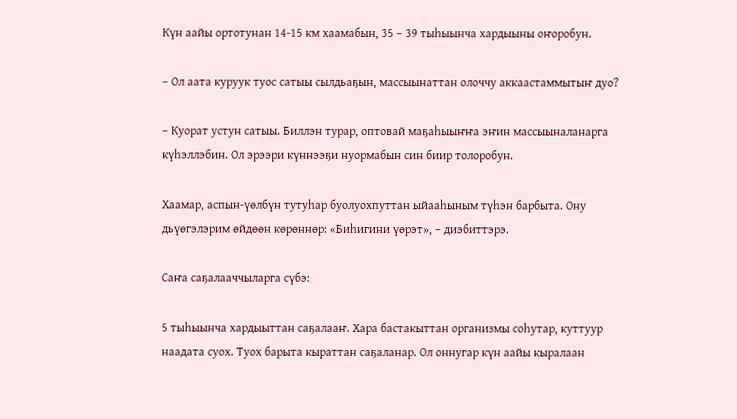Күн аайы ортотунан 14-15 км хаамабын, 35 – 39 тыһыынча хардыыны оҥоробун.

– Ол аата куруук туос сатыы сылдьаҕын, массыынаттан олоччу аккаастаммытыҥ дуо?

– Куорат устун сатыы. Биллэн турар, оптовай маҕаһыыҥҥа эҥин массыыналанарга күһэллэбин. Ол эрээри күннээҕи нуормабын син биир толоробун.

Хаамар, аспын-үөлбүн тутуһар буолуохпуттан ыйааһыным түһэн барбыта. Ону дьүөгэлэрим өйдөөн көрөннөр: «Биһигини үөрэт», – диэбиттэрэ.

Саҥа саҕалааччыларга сүбэ:

5 тыһыынча хардыыттан саҕалааҥ. Хара бастакыттан организмы соһутар, куттуур наадата суох. Туох барыта кыраттан саҕаланар. Ол оннугар күн аайы кыралаан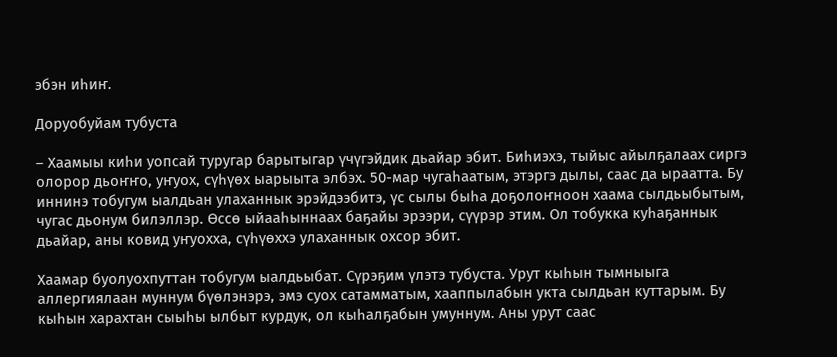эбэн иһиҥ.

Доруобуйам тубуста

– Хаамыы киһи уопсай туругар барытыгар үчүгэйдик дьайар эбит. Биһиэхэ, тыйыс айылҕалаах сиргэ олорор дьоҥҥо, уҥуох, сүһүөх ыарыыта элбэх. 50-мар чугаһаатым, этэргэ дылы, саас да ыраатта. Бу иннинэ тобугум ыалдьан улаханнык эрэйдээбитэ, үс сылы быһа доҕолоҥноон хаама сылдьыбытым, чугас дьонум билэллэр. Өссө ыйааһыннаах баҕайы эрээри, сүүрэр этим. Ол тобукка куһаҕаннык дьайар, аны ковид уҥуохха, сүһүөххэ улаханнык охсор эбит.

Хаамар буолуохпуттан тобугум ыалдьыбат. Сүрэҕим үлэтэ тубуста. Урут кыһын тымныыга аллергиялаан муннум бүөлэнэрэ, эмэ суох сатамматым, хааппылабын укта сылдьан куттарым. Бу кыһын харахтан сыыһы ылбыт курдук, ол кыһалҕабын умуннум. Аны урут саас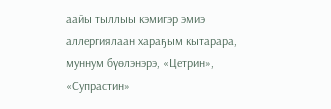аайы тыллыы кэмигэр эмиэ аллергиялаан хараҕым кытарара, муннум бүөлэнэрэ, «Цетрин», «Супрастин»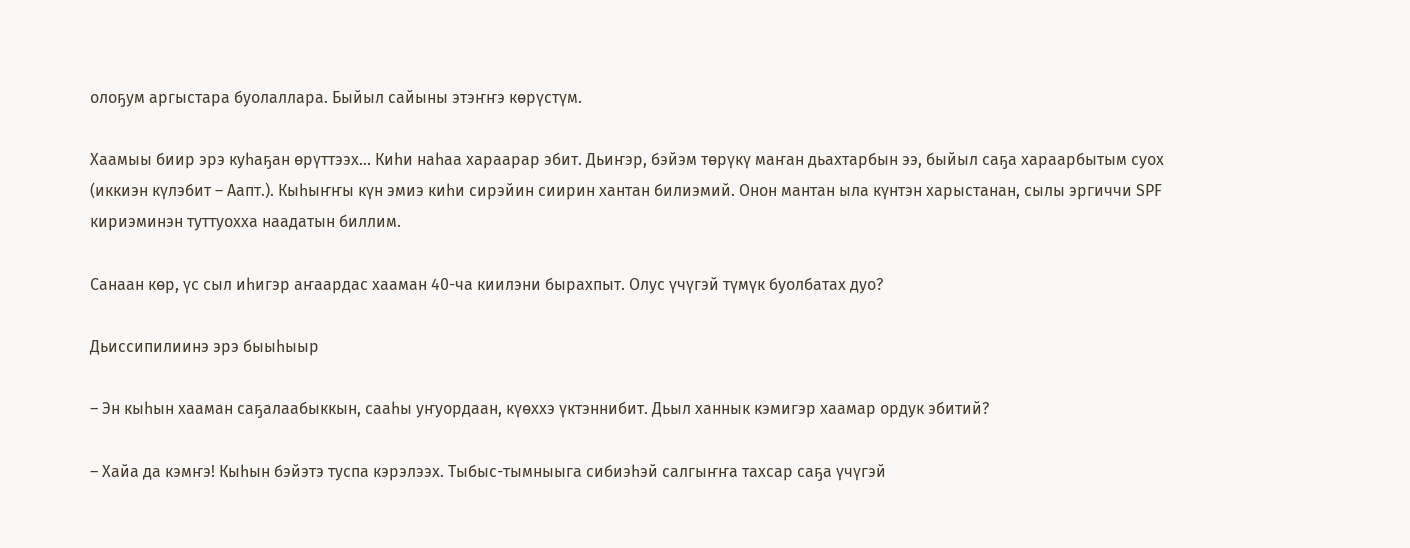олоҕум аргыстара буолаллара. Быйыл сайыны этэҥҥэ көрүстүм.

Хаамыы биир эрэ куһаҕан өрүттээх... Киһи наһаа хараарар эбит. Дьиҥэр, бэйэм төрүкү маҥан дьахтарбын ээ, быйыл саҕа хараарбытым суох (иккиэн күлэбит – Аапт.). Кыһыҥҥы күн эмиэ киһи сирэйин сиирин хантан билиэмий. Онон мантан ыла күнтэн харыстанан, сылы эргиччи SPF кириэминэн туттуохха наадатын биллим.

Санаан көр, үс сыл иһигэр аҥаардас хааман 40-ча киилэни бырахпыт. Олус үчүгэй түмүк буолбатах дуо?

Дьиссипилиинэ эрэ быыһыыр

– Эн кыһын хааман саҕалаабыккын, сааһы уҥуордаан, күөххэ үктэннибит. Дьыл ханнык кэмигэр хаамар ордук эбитий?

– Хайа да кэмҥэ! Кыһын бэйэтэ туспа кэрэлээх. Тыбыс-тымныыга сибиэһэй салгыҥҥа тахсар саҕа үчүгэй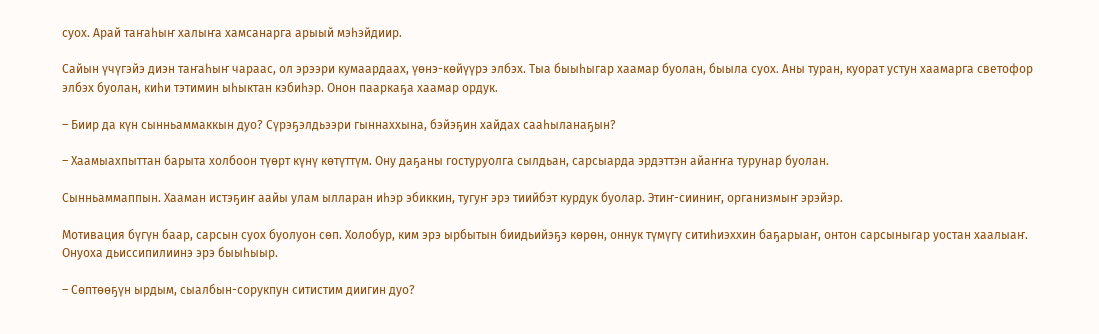суох. Арай таҥаһыҥ халыҥа хамсанарга арыый мэһэйдиир.

Сайын үчүгэйэ диэн таҥаһыҥ чараас, ол эрээри кумаардаах, үөнэ-көйүүрэ элбэх. Тыа быыһыгар хаамар буолан, быыла суох. Аны туран, куорат устун хаамарга светофор элбэх буолан, киһи тэтимин ыһыктан кэбиһэр. Онон пааркаҕа хаамар ордук.

– Биир да күн сынньаммаккын дуо? Сүрэҕэлдьээри гыннаххына, бэйэҕин хайдах сааһыланаҕын?

– Хаамыахпыттан барыта холбоон түөрт күнү көтүттүм. Ону даҕаны гостуруолга сылдьан, сарсыарда эрдэттэн айаҥҥа турунар буолан.

Сынньаммаппын. Хааман истэҕиҥ аайы улам ылларан иһэр эбиккин, тугуҥ эрэ тиийбэт курдук буолар. Этиҥ-сииниҥ, организмыҥ эрэйэр.

Мотивация бүгүн баар, сарсын суох буолуон сөп. Холобур, ким эрэ ырбытын биидьийэҕэ көрөн, оннук түмүгү ситиһиэххин баҕарыаҥ, онтон сарсыныгар уостан хаалыаҥ. Онуоха дьиссипилиинэ эрэ быыһыыр.

– Сөптөөҕүн ырдым, сыалбын-сорукпун ситистим диигин дуо?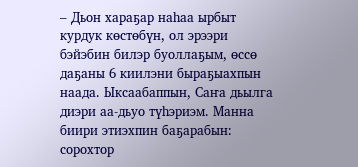– Дьон хараҕар наһаа ырбыт курдук көстөбүн, ол эрээри бэйэбин билэр буоллаҕым, өссө даҕаны 6 киилэни быраҕыахпын наада. Ыксаабаппын, Саҥа дьылга диэри аа-дьуо түһэриэм. Манна биири этиэхпин баҕарабын: сорохтор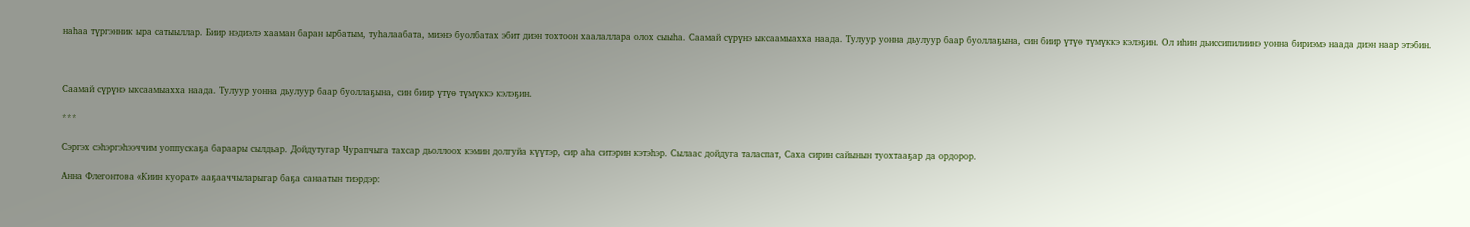наһаа түргэнник ыра сатыыллар. Биир нэдиэлэ хааман баран ырбатым, туһалаабата, миэнэ буолбатах эбит диэн тохтоон хаалаллара олох сыыһа. Саамай сүрүнэ ыксаамыахха наада. Тулуур уонна дьулуур баар буоллаҕына, син биир үтүө түмүккэ кэлэҕин. Ол иһин дьиссипилиинэ уонна бириэмэ наада диэн наар этэбин.



Саамай сүрүнэ ыксаамыахха наада. Тулуур уонна дьулуур баар буоллаҕына, син биир үтүө түмүккэ кэлэҕин.

***

Сэргэх сэһэргэһээччим уоппускаҕа бараары сылдьар. Дойдутугар Чурапчыга тахсар дьоллоох кэмин долгуйа күүтэр, сир аһа ситэрин кэтэһэр. Сылаас дойдуга таласпат, Саха сирин сайынын туохтааҕар да ордорор.

Анна Флегонтова «Киин куорат» ааҕааччыларыгар баҕа санаатын тиэрдэр: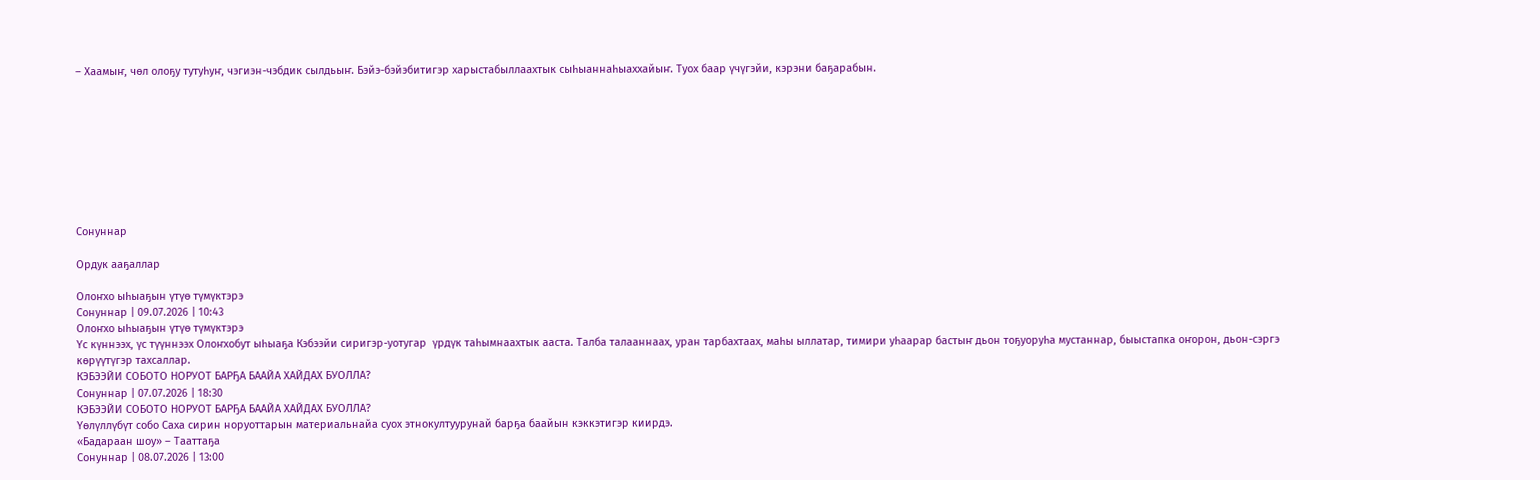– Хаамыҥ, чөл олоҕу тутуһуҥ, чэгиэн-чэбдик сылдьыҥ. Бэйэ-бэйэбитигэр харыстабыллаахтык сыһыаннаһыаххайыҥ. Туох баар үчүгэйи, кэрэни баҕарабын.









Сонуннар

Ордук ааҕаллар

Олоҥхо ыһыаҕын үтүө түмүктэрэ
Сонуннар | 09.07.2026 | 10:43
Олоҥхо ыһыаҕын үтүө түмүктэрэ
Үс күннээх, үс түүннээх Олоҥхобут ыһыаҕа Кэбээйи сиригэр-уотугар  үрдүк таһымнаахтык ааста. Талба талааннаах, уран тарбахтаах, маһы ыллатар, тимири уһаарар бастыҥ дьон тоҕуоруһа мустаннар, быыстапка оҥорон, дьон-сэргэ көрүүтүгэр тахсаллар.
КЭБЭЭЙИ СОБОТО НОРУОТ БАРҔА БААЙА ХАЙДАХ БУОЛЛА?
Сонуннар | 07.07.2026 | 18:30
КЭБЭЭЙИ СОБОТО НОРУОТ БАРҔА БААЙА ХАЙДАХ БУОЛЛА?
Үөлүллүбүт собо Саха сирин норуоттарын материальнайа суох этнокултуурунай барҕа баайын кэккэтигэр киирдэ.
«Бадараан шоу» – Тааттаҕа
Сонуннар | 08.07.2026 | 13:00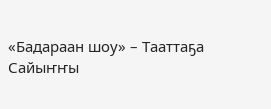«Бадараан шоу» – Тааттаҕа
Сайыҥҥы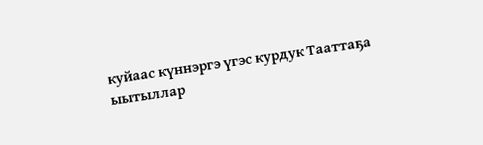куйаас күннэргэ үгэс курдук Тааттаҕа ыытыллар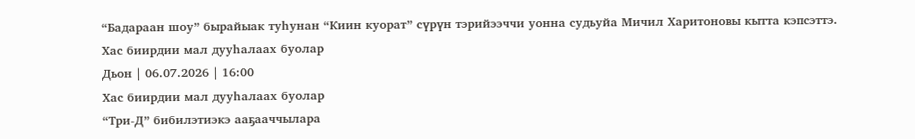“Бадараан шоу” бырайыак туһунан “Киин куорат” сүрүн тэрийээччи уонна судьуйа Мичил Харитоновы кытта кэпсэттэ.
Хас биирдии мал дууһалаах буолар
Дьон | 06.07.2026 | 16:00
Хас биирдии мал дууһалаах буолар
“Три-Д” бибилэтиэкэ ааҕааччылара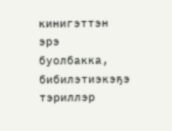кинигэттэн эрэ буолбакка, бибилэтиэкэҕэ тэриллэр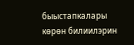быыстапкалары көрөн билиилэрин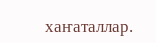хаҥаталлар.